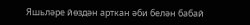Яшьләре йөздән арткан әби белән бабай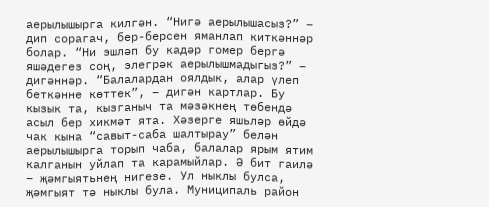аерылышырга килгән. “Нигә аерылышасыз?” – дип сорагач, бер-берсен яманлап киткәннәр болар. “Ни эшләп бу кадәр гомер бергә яшәдегез соң, элегрәк аерылышмадыгыз?” – дигәннәр. “Балалардан оялдык, алар үлеп беткәнне көттек”, – дигән картлар. Бу кызык та, кызганыч та мәзәкнең төбендә асыл бер хикмәт ята. Хәзерге яшьләр өйдә чак кына “савыт-саба шалтырау” белән аерылышырга торып чаба, балалар ярым ятим калганын уйлап та карамыйлар. Ә бит гаилә – җәмгыятьнең нигезе. Ул ныклы булса, җәмгыят тә ныклы була. Муниципаль район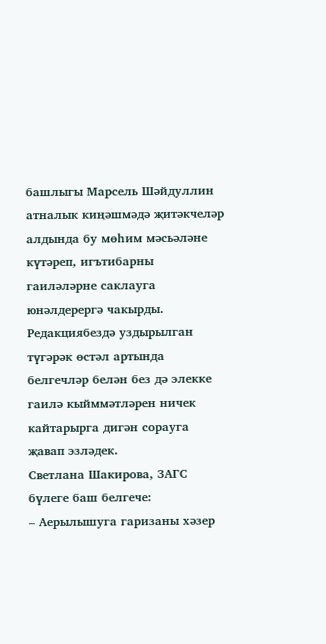башлыгы Марсель Шәйдуллин атналык киңәшмәдә җитәкчеләр алдында бу мөһим мәсьәләне күтәреп, игътибарны гаиләләрне саклауга юнәлдерергә чакырды. Редакциябездә уздырылган түгәрәк өстәл артында белгечләр белән без дә элекке гаилә кыйммәтләрен ничек кайтарырга дигән сорауга җавап эзләдек.
Светлана Шакирова, ЗАГС бүлеге баш белгече:
– Аерылышуга гаризаны хәзер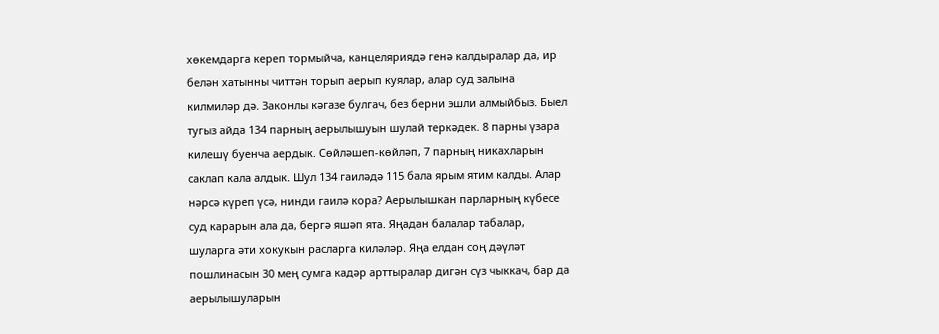хөкемдарга кереп тормыйча, канцеляриядә генә калдыралар да, ир белән хатынны читтән торып аерып куялар, алар суд залына килмиләр дә. Законлы кәгазе булгач, без берни эшли алмыйбыз. Быел тугыз айда 134 парның аерылышуын шулай теркәдек. 8 парны үзара килешү буенча аердык. Сөйләшеп-көйләп, 7 парның никахларын саклап кала алдык. Шул 134 гаиләдә 115 бала ярым ятим калды. Алар нәрсә күреп үсә, нинди гаилә кора? Аерылышкан парларның күбесе суд карарын ала да, бергә яшәп ята. Яңадан балалар табалар, шуларга әти хокукын расларга киләләр. Яңа елдан соң дәүләт пошлинасын 30 мең сумга кадәр арттыралар дигән сүз чыккач, бар да аерылышуларын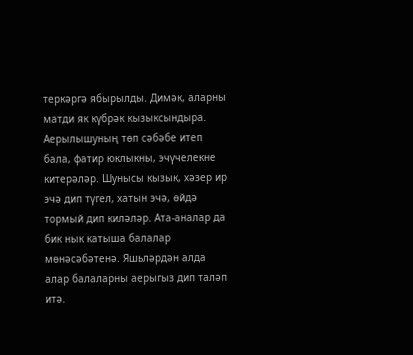теркәргә ябырылды. Димәк, аларны матди як күбрәк кызыксындыра. Аерылышуның төп сәбәбе итеп бала, фатир юклыкны, эчүчелекне китерәләр. Шунысы кызык, хәзер ир эчә дип түгел, хатын эчә, өйдә тормый дип киләләр. Ата-аналар да бик нык катыша балалар мөнәсәбәтенә. Яшьләрдән алда алар балаларны аерыгыз дип таләп итә.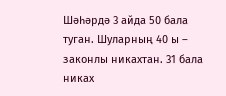Шәһәрдә 3 айда 50 бала туган. Шуларның 40 ы – законлы никахтан. 31 бала никах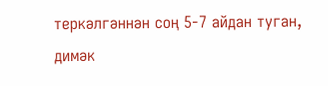теркәлгәннән соң 5-7 айдан туган, димәк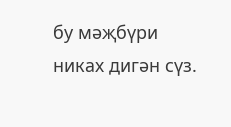бу мәҗбүри никах дигән сүз.